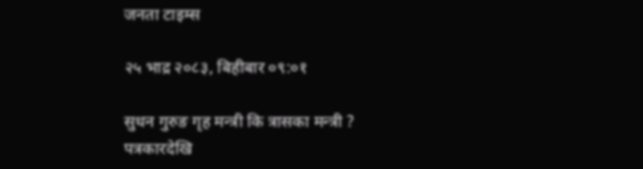जनता टाइम्स

२५ भाद्र २०८३, बिहीबार ०९:०१

सुधन गुरुङ गृह मन्त्री कि त्रासका मन्त्री ? पत्रकारदेखि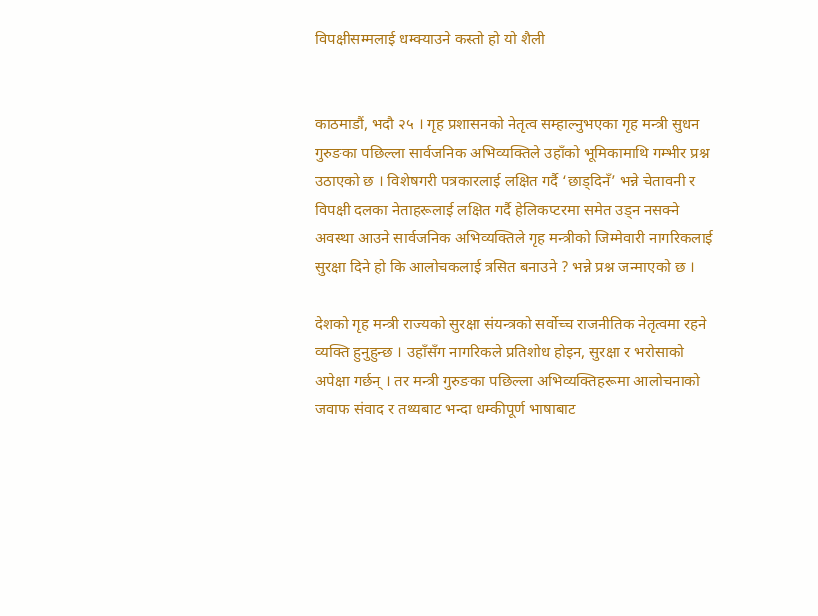विपक्षीसम्मलाई धम्क्याउने कस्तो हो यो शैली


काठमाडौं, भदौ २५ । गृह प्रशासनको नेतृत्व सम्हाल्नुभएका गृह मन्त्री सुधन गुरुङका पछिल्ला सार्वजनिक अभिव्यक्तिले उहाँको भूमिकामाथि गम्भीर प्रश्न उठाएको छ । विशेषगरी पत्रकारलाई लक्षित गर्दै ‘छाड्दिनँ’ भन्ने चेतावनी र विपक्षी दलका नेताहरूलाई लक्षित गर्दै हेलिकप्टरमा समेत उड्न नसक्ने अवस्था आउने सार्वजनिक अभिव्यक्तिले गृह मन्त्रीको जिम्मेवारी नागरिकलाई सुरक्षा दिने हो कि आलोचकलाई त्रसित बनाउने ? भन्ने प्रश्न जन्माएको छ ।

देशको गृह मन्त्री राज्यको सुरक्षा संयन्त्रको सर्वोच्च राजनीतिक नेतृत्वमा रहने व्यक्ति हुनुहुन्छ । उहाँसँग नागरिकले प्रतिशोध होइन, सुरक्षा र भरोसाको अपेक्षा गर्छन् । तर मन्त्री गुरुङका पछिल्ला अभिव्यक्तिहरूमा आलोचनाको जवाफ संवाद र तथ्यबाट भन्दा धम्कीपूर्ण भाषाबाट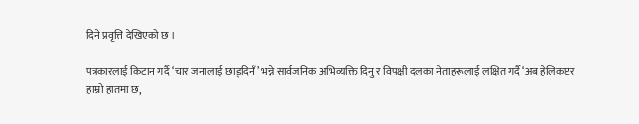दिने प्रवृत्ति देखिएको छ ।

पत्रकारलाई किटान गर्दै ‘चार जनालाई छाड्दिनँ’ भन्ने सार्वजनिक अभिव्यक्ति दिनु र विपक्षी दलका नेताहरूलाई लक्षित गर्दै ‘अब हेलिकप्टर हाम्रो हातमा छ,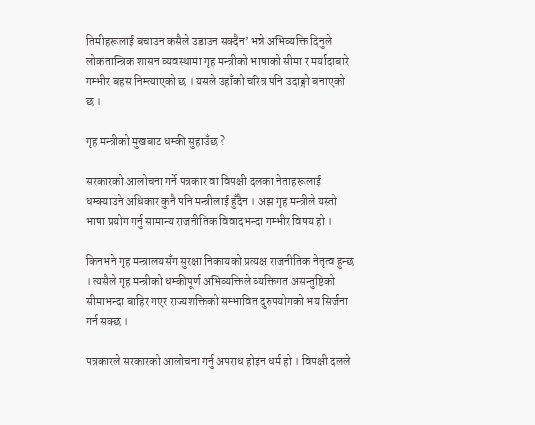तिमीहरूलाई बचाउन कसैले उडाउन सक्दैन’ भन्ने अभिव्यक्ति दिनुले लोकतान्त्रिक शासन व्यवस्थामा गृह मन्त्रीको भाषाको सीमा र मर्यादाबारे गम्भीर बहस निम्त्याएको छ । यसले उहाँको चरित्र पनि उदाङ्गो बनाएको छ ।

गृह मन्त्रीको मुखबाट धम्की सुहाउँछ ?

सरकारको आलोचना गर्ने पत्रकार वा विपक्षी दलका नेताहरूलाई धम्क्याउने अधिकार कुनै पनि मन्त्रीलाई हुँदैन । अझ गृह मन्त्रीले यस्तो भाषा प्रयोग गर्नु सामान्य राजनीतिक विवादभन्दा गम्भीर विषय हो ।

किनभने गृह मन्त्रालयसँग सुरक्षा निकायको प्रत्यक्ष राजनीतिक नेतृत्व हुन्छ । त्यसैले गृह मन्त्रीको धम्कीपूर्ण अभिव्यक्तिले व्यक्तिगत असन्तुष्टिको सीमाभन्दा बाहिर गएर राज्यशक्तिको सम्भावित दुरुपयोगको भय सिर्जना गर्न सक्छ ।

पत्रकारले सरकारको आलोचना गर्नु अपराध होइन धर्म हो । विपक्षी दलले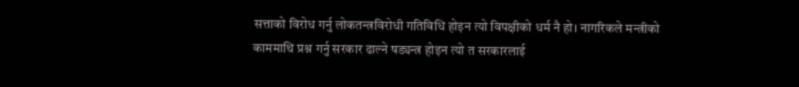सत्ताको विरोध गर्नु लोकतन्त्रविरोधी गतिविधि होइन त्यो विपक्षीको धर्म नै हो। नागरिकले मन्त्रीको काममाथि प्रश्न गर्नु सरकार ढाल्ने षड्यन्त्र होइन त्यो त सरकारलाई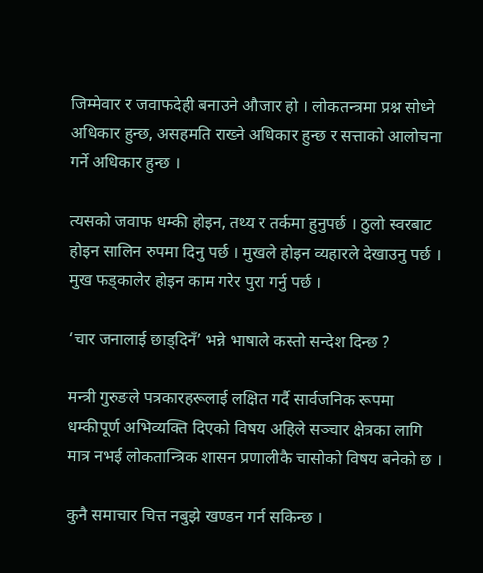जिम्मेवार र जवाफदेही बनाउने औजार हो । लोकतन्त्रमा प्रश्न सोध्ने अधिकार हुन्छ, असहमति राख्ने अधिकार हुन्छ र सत्ताको आलोचना गर्ने अधिकार हुन्छ ।

त्यसको जवाफ धम्की होइन, तथ्य र तर्कमा हुनुपर्छ । ठुलो स्वरबाट होइन सालिन रुपमा दिनु पर्छ । मुखले होइन व्यहारले देखाउनु पर्छ । मुख फड्कालेर होइन काम गरेर पुरा गर्नु पर्छ ।

‘चार जनालाई छाड्दिनँ’ भन्ने भाषाले कस्तो सन्देश दिन्छ ?

मन्त्री गुरुङले पत्रकारहरूलाई लक्षित गर्दै सार्वजनिक रूपमा धम्कीपूर्ण अभिव्यक्ति दिएको विषय अहिले सञ्चार क्षेत्रका लागि मात्र नभई लोकतान्त्रिक शासन प्रणालीकै चासोको विषय बनेको छ ।

कुनै समाचार चित्त नबुझे खण्डन गर्न सकिन्छ ।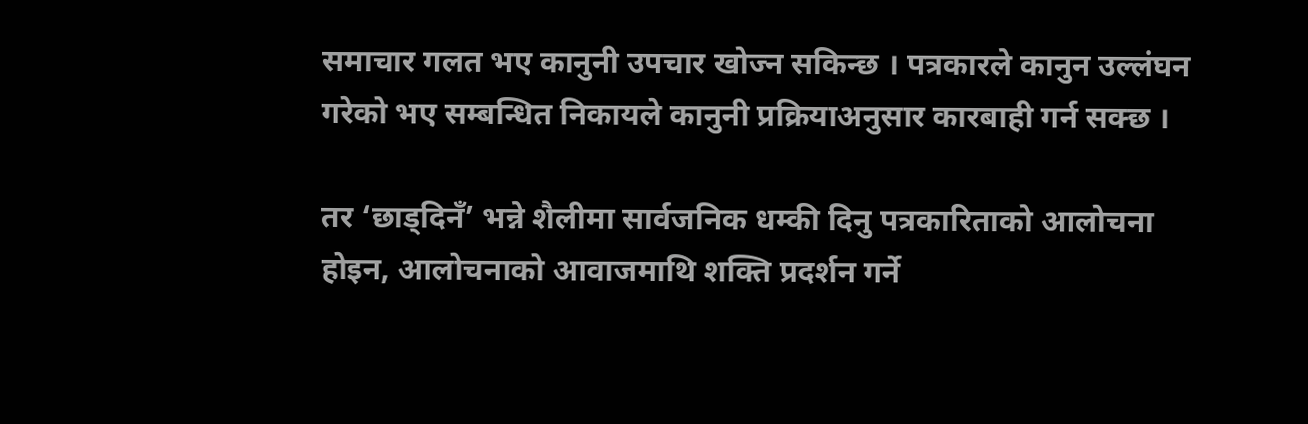समाचार गलत भए कानुनी उपचार खोज्न सकिन्छ । पत्रकारले कानुन उल्लंघन गरेको भए सम्बन्धित निकायले कानुनी प्रक्रियाअनुसार कारबाही गर्न सक्छ ।

तर ‘छाड्दिनँ’ भन्ने शैलीमा सार्वजनिक धम्की दिनु पत्रकारिताको आलोचना होइन, आलोचनाको आवाजमाथि शक्ति प्रदर्शन गर्ने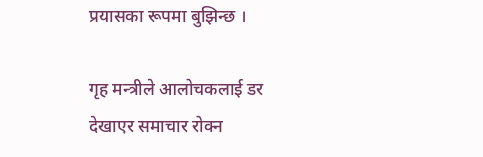प्रयासका रूपमा बुझिन्छ ।

गृह मन्त्रीले आलोचकलाई डर देखाएर समाचार रोक्न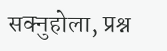सक्नुहोला, प्रश्न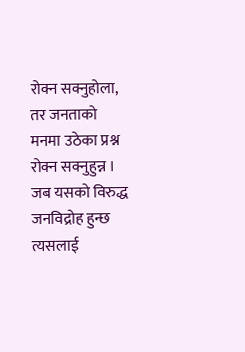रोक्न सक्नुहोला, तर जनताको मनमा उठेका प्रश्न रोक्न सक्नुहुन्न । जब यसको विरुद्ध जनविद्रोह हुन्छ त्यसलाई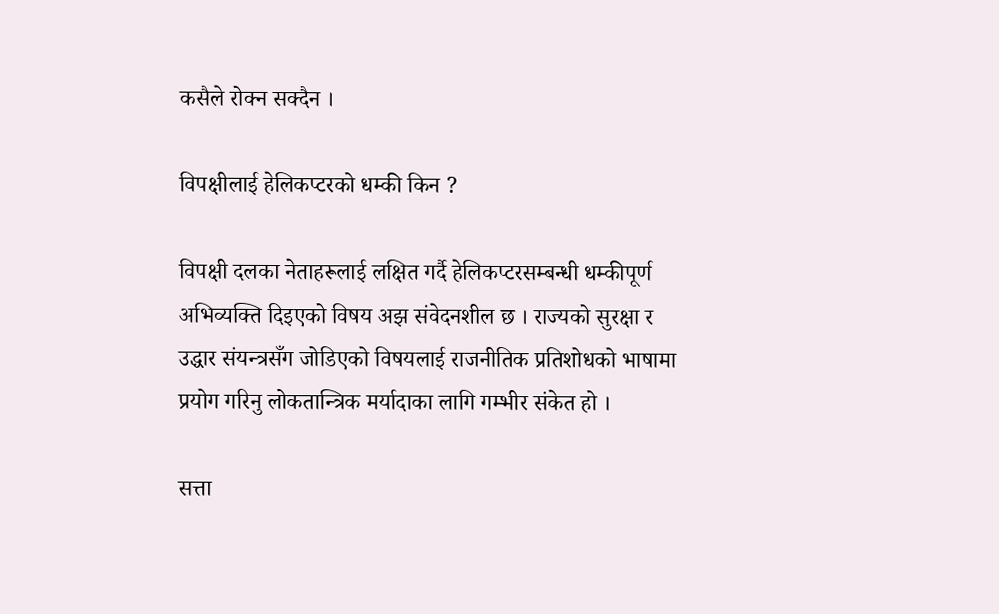कसैले रोक्न सक्दैन ।

विपक्षीलाई हेलिकप्टरको धम्की किन ?

विपक्षी दलका नेताहरूलाई लक्षित गर्दै हेलिकप्टरसम्बन्धी धम्कीपूर्ण अभिव्यक्ति दिइएको विषय अझ संवेदनशील छ । राज्यको सुरक्षा र उद्धार संयन्त्रसँग जोडिएको विषयलाई राजनीतिक प्रतिशोधको भाषामा प्रयोग गरिनु लोकतान्त्रिक मर्यादाका लागि गम्भीर संकेत हो ।

सत्ता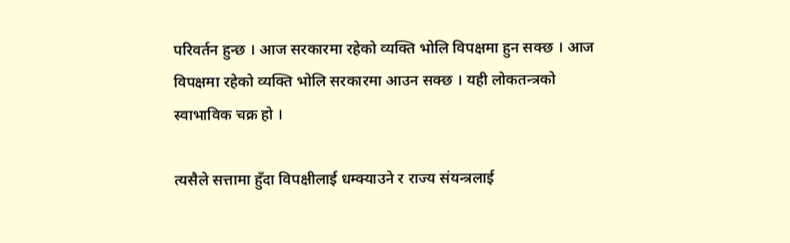परिवर्तन हुन्छ । आज सरकारमा रहेको व्यक्ति भोलि विपक्षमा हुन सक्छ । आज विपक्षमा रहेको व्यक्ति भोलि सरकारमा आउन सक्छ । यही लोकतन्त्रको स्वाभाविक चक्र हो ।

त्यसैले सत्तामा हुँदा विपक्षीलाई धम्क्याउने र राज्य संयन्त्रलाई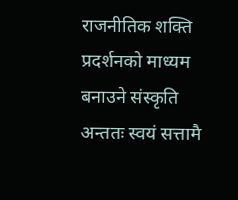राजनीतिक शक्ति प्रदर्शनको माध्यम बनाउने संस्कृति अन्ततः स्वयं सत्तामै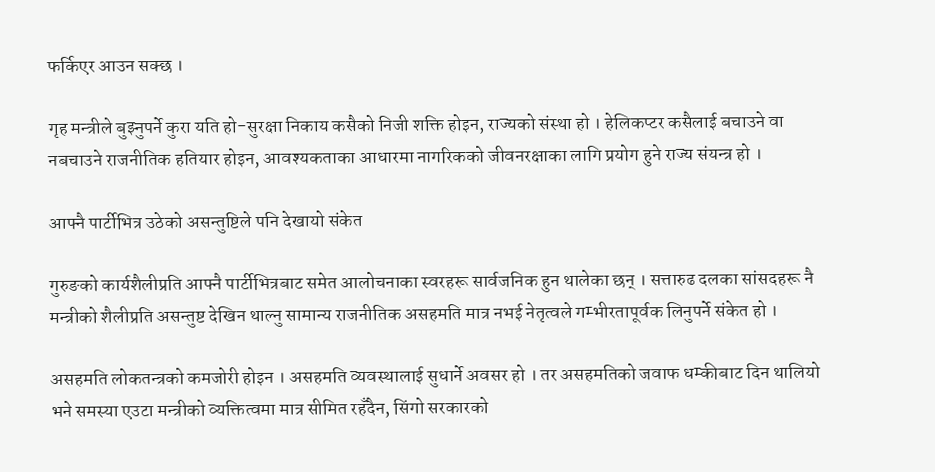फर्किएर आउन सक्छ ।

गृह मन्त्रीले बुझ्नुपर्ने कुरा यति हो-सुरक्षा निकाय कसैको निजी शक्ति होइन, राज्यको संस्था हो । हेलिकप्टर कसैलाई बचाउने वा नबचाउने राजनीतिक हतियार होइन, आवश्यकताका आधारमा नागरिकको जीवनरक्षाका लागि प्रयोग हुने राज्य संयन्त्र हो ।

आफ्नै पार्टीभित्र उठेको असन्तुष्टिले पनि देखायो संकेत

गुरुङको कार्यशैलीप्रति आफ्नै पार्टीभित्रबाट समेत आलोचनाका स्वरहरू सार्वजनिक हुन थालेका छन् । सत्तारुढ दलका सांसदहरू नै मन्त्रीको शैलीप्रति असन्तुष्ट देखिन थाल्नु सामान्य राजनीतिक असहमति मात्र नभई नेतृत्वले गम्भीरतापूर्वक लिनुपर्ने संकेत हो ।

असहमति लोकतन्त्रको कमजोरी होइन । असहमति व्यवस्थालाई सुधार्ने अवसर हो । तर असहमतिको जवाफ धम्कीबाट दिन थालियो भने समस्या एउटा मन्त्रीको व्यक्तित्वमा मात्र सीमित रहँदैन, सिंगो सरकारको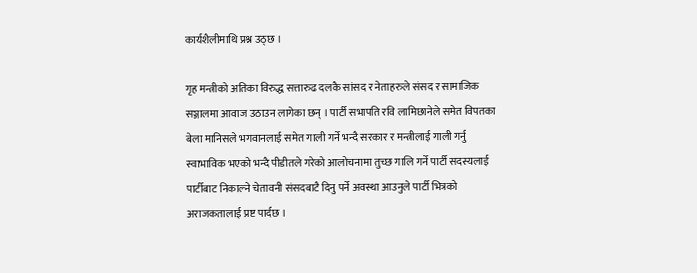कार्यशैलीमाथि प्रश्न उठ्छ ।

गृह मन्त्रीको अतिका विरुद्ध सत्तारुढ दलकै सांसद र नेताहरुले स‌ंसद र सामाजिक सञ्जालमा आवाज उठाउन लागेका छन् । पार्टी सभापति रवि लामिछानेले समेत विपतका बेला मानिसले भगवानलाई समेत गाली गर्ने भन्दै सरकार र मन्त्रीलाई गाली गर्नु स्वाभाविक भएको भन्दै पीडीतले गरेको आलोचनामा तुच्छ गालि गर्ने पार्टी सदस्यलाई पार्टीबाट निकाल्ने चेतावनी संसदबाटै दिनु पर्ने अवस्था आउनुले पार्टी भित्रको अराजकतालाई प्रष्ट पार्दछ ।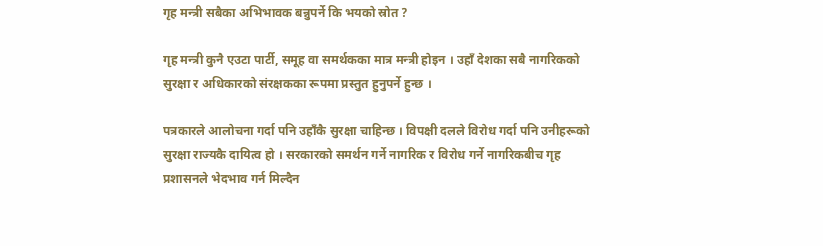गृह मन्त्री सबैका अभिभावक बन्नुपर्ने कि भयको स्रोत ?

गृह मन्त्री कुनै एउटा पार्टी, समूह वा समर्थकका मात्र मन्त्री होइन । उहाँ देशका सबै नागरिकको सुरक्षा र अधिकारको संरक्षकका रूपमा प्रस्तुत हुनुपर्ने हुन्छ ।

पत्रकारले आलोचना गर्दा पनि उहाँकै सुरक्षा चाहिन्छ । विपक्षी दलले विरोध गर्दा पनि उनीहरूको सुरक्षा राज्यकै दायित्व हो । सरकारको समर्थन गर्ने नागरिक र विरोध गर्ने नागरिकबीच गृह प्रशासनले भेदभाव गर्न मिल्दैन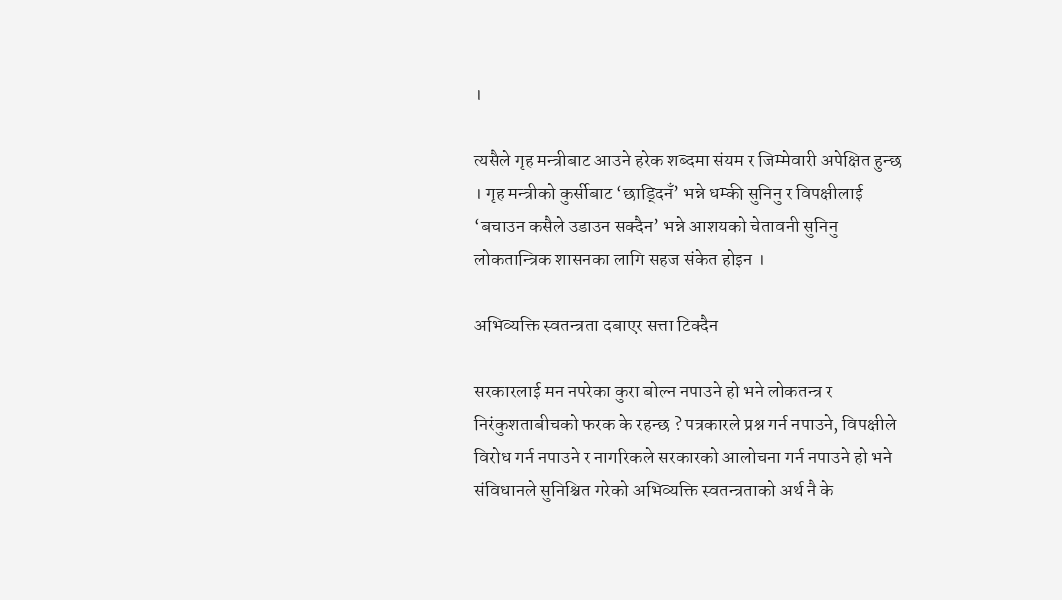।

त्यसैले गृह मन्त्रीबाट आउने हरेक शब्दमा संयम र जिम्मेवारी अपेक्षित हुन्छ । गृह मन्त्रीको कुर्सीबाट ‘छाड्दिनँ’ भन्ने धम्की सुनिनु र विपक्षीलाई ‘बचाउन कसैले उडाउन सक्दैन’ भन्ने आशयको चेतावनी सुनिनु लोकतान्त्रिक शासनका लागि सहज संकेत होइन ।

अभिव्यक्ति स्वतन्त्रता दबाएर सत्ता टिक्दैन

सरकारलाई मन नपरेका कुरा बोल्न नपाउने हो भने लोकतन्त्र र निरंकुशताबीचको फरक के रहन्छ ? पत्रकारले प्रश्न गर्न नपाउने, विपक्षीले विरोध गर्न नपाउने र नागरिकले सरकारको आलोचना गर्न नपाउने हो भने संविधानले सुनिश्चित गरेको अभिव्यक्ति स्वतन्त्रताको अर्थ नै के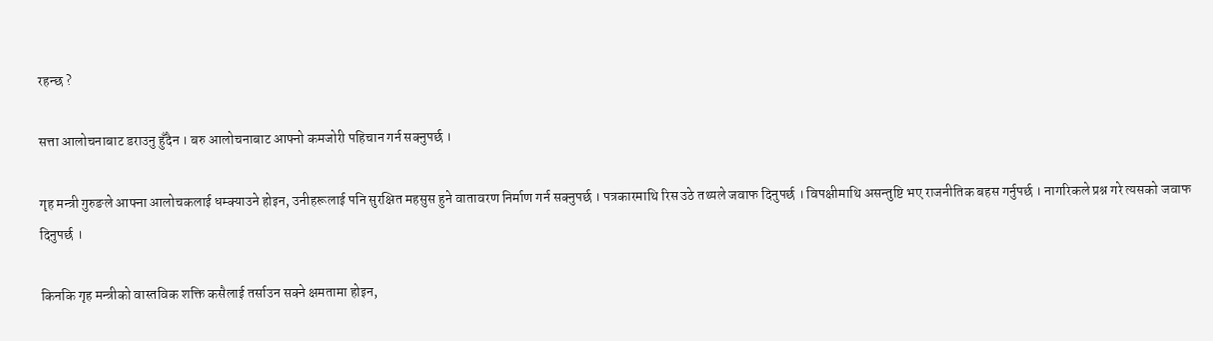रहन्छ ?

सत्ता आलोचनाबाट डराउनु हुँदैन । बरु आलोचनाबाट आफ्नो कमजोरी पहिचान गर्न सक्नुपर्छ ।

गृह मन्त्री गुरुङले आफ्ना आलोचकलाई धम्क्याउने होइन, उनीहरूलाई पनि सुरक्षित महसुस हुने वातावरण निर्माण गर्न सक्नुपर्छ । पत्रकारमाथि रिस उठे तथ्यले जवाफ दिनुपर्छ । विपक्षीमाथि असन्तुष्टि भए राजनीतिक बहस गर्नुपर्छ । नागरिकले प्रश्न गरे त्यसको जवाफ दिनुपर्छ ।

किनकि गृह मन्त्रीको वास्तविक शक्ति कसैलाई तर्साउन सक्ने क्षमतामा होइन,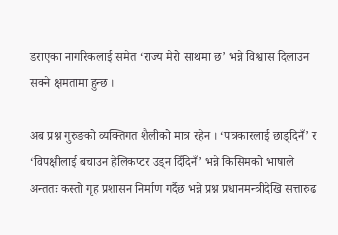डराएका नागरिकलाई समेत ‘राज्य मेरो साथमा छ’ भन्ने विश्वास दिलाउन सक्ने क्षमतामा हुन्छ ।

अब प्रश्न गुरुङको व्यक्तिगत शैलीको मात्र रहेन । ‘पत्रकारलाई छाड्दिनँ’ र ‘विपक्षीलाई बचाउन हेलिकप्टर उड्न दिँदिनँ’ भन्ने किसिमको भाषाले अन्ततः कस्तो गृह प्रशासन निर्माण गर्दैछ भन्ने प्रश्न प्रधानमन्त्रीदेखि सत्तारुढ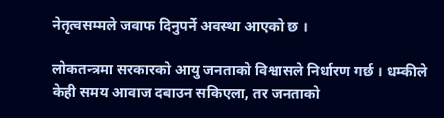नेतृत्वसम्मले जवाफ दिनुपर्ने अवस्था आएको छ ।

लोकतन्त्रमा सरकारको आयु जनताको विश्वासले निर्धारण गर्छ । धम्कीले केही समय आवाज दबाउन सकिएला, तर जनताको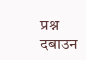प्रश्न दबाउन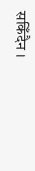सकिँदैन ।